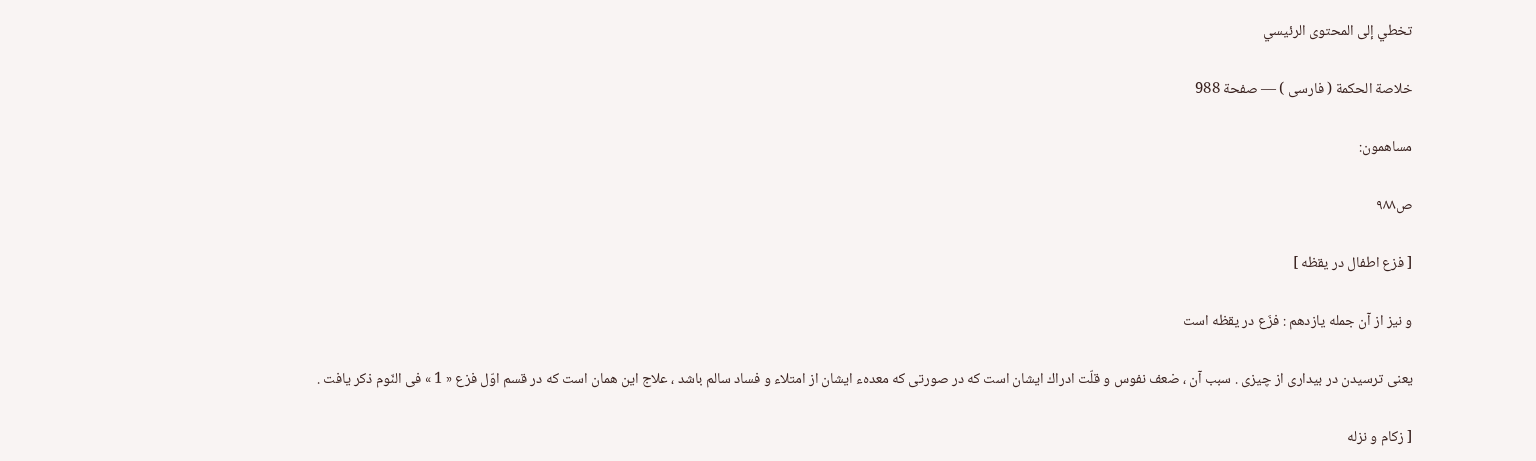تخطي إلى المحتوى الرئيسي

خلاصة الحكمة ( فارسى ) — صفحة 988

مساهمون:

ص٩٨٨

[ فزع اطفال در يقظه ]

و نيز از آن جمله يازدهم : فزَع در يقظه است

يعنى ترسيدن در بيدارى از چيزى . سبب آن ، ضعف نفوس و قلّت ادراك ايشان است كه در صورتى كه معدهء ايشان از امتلاء و فساد سالم باشد ، علاج اين همان است كه در قسم اوّل فزع « 1 » فى النّوم ذكر يافت .

[ زكام و نزله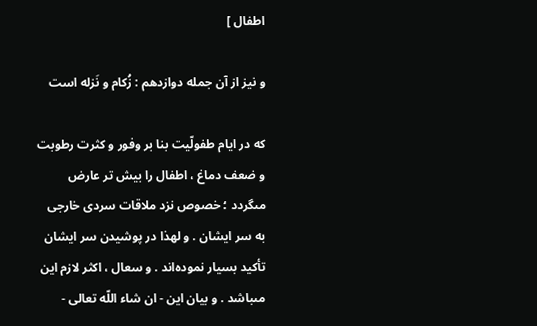اطفال ]

و نيز از آن جمله دوازدهم : زُكام و نَزله است

كه در ايام طفولّيت بنا بر وفور و كثرت رطوبت و ضعف دماغ ، اطفال را بيش تر عارض مىگردد ؛ خصوص نزد ملاقات سردى خارجى به سر ايشان . و لهذا در پوشيدن سر ايشان تأكيد بسيار نموده‌اند . و سعال ، اكثر لازم اين مىباشد . و بيان اين - ان شاء اللّه تعالى -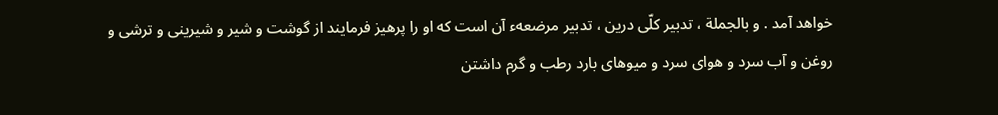خواهد آمد . و بالجملة ، تدبير كلّى درين ، تدبير مرضعهء آن است كه او را پرهيز فرمايند از گوشت و شير و شيرينى و ترشى و روغن و آب سرد و هواى سرد و ميوهاى بارد رطب و گرم داشتن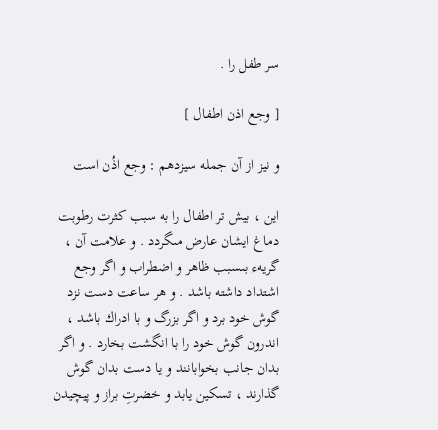سر طفل را .

[ وجع اذن اطفال ]

و نيز از آن جمله سيزدهم : وجع اذُن است

اين ، بيش تر اطفال را به سبب كثرت رطوبت دماغ ايشان عارض مىگردد . و علامت آن ، گريهء بىسبب ظاهر و اضطراب و اگر وجع اشتداد داشته باشد . و هر ساعت دست نزد گوش خود برد و اگر بزرگ و با ادراك باشد ، اندرون گوش خود را با انگشت بخارد . و اگر بدان جانب بخوابانند و يا دست بدان گوش گذارند ، تسكين يابد و خضرتِ براز و پيچيدن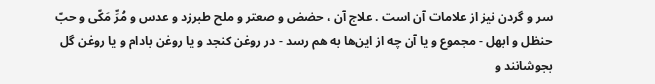سر و گردن نيز از علامات آن است . علاج آن ، حضض و صعتر و ملح طبرزد و عدس و مُرِّ مَكّى و حبّ حنظل و ابهل - مجموع و يا آن چه از اين‌ها به هم رسد - در روغن كنجد و يا روغن بادام و يا روغن گل بجوشانند و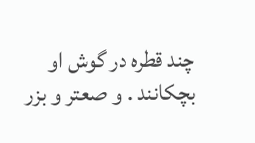چند قطره در گوش او بچكانند . و صعتر و بزر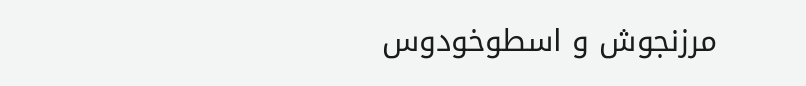مرزنجوش و اسطوخودوس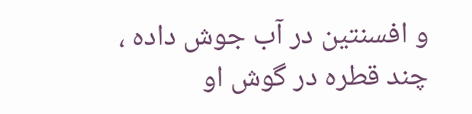و افسنتين در آب جوش داده ، چند قطره در گوش او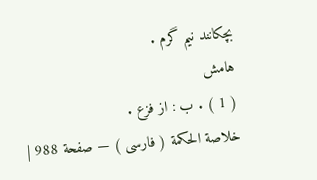بچكانند نيم گرم .
هامش
( 1 ) . ب : از فزع .
خلاصة الحكمة ( فارسى ) — صفحة 988 |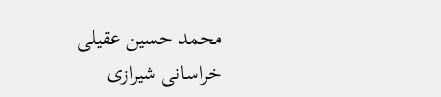محمد حسين عقيلى خراسانى شيرازى